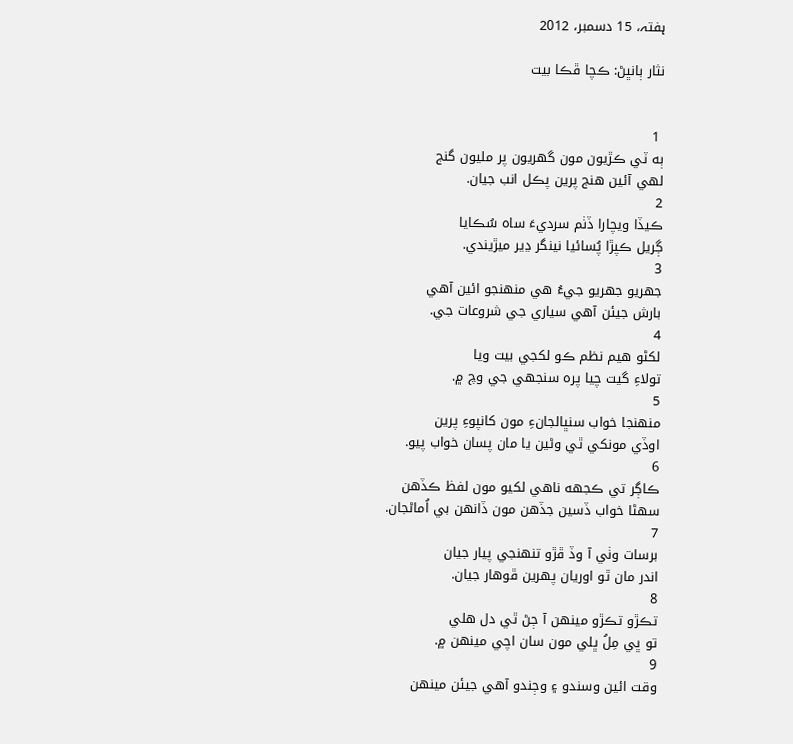ہفتہ، 15 دسمبر، 2012

نثار ٻانڀڻ: ڪچا ڦڪا بيت


 1
ٻه ٽي ڪڙيون مون گهريون پر مليون گنج
لهي آئين هنج پرين پڪل انب جيان.
2
ڪيڏا ويچارا ڏٺم سرديءَ ساه سُڪايا
ڳريل ڪپڙا پُسائيا نينگر ڍير ميڙيندي.
3
جهريو جهريو جيءُ هي منهنجو ائين آهي
بارش جيئن آهي سياري جي شروعات جي.
4
لکڻو هيم نظم ڪو لکجي بيت ويا
تولاءِ گيت چيا پره سنجهي جي وچ ۾.
5
منهنجا خواب سنڀالجانءِ مون کانپوءِ پرين
اوڏي مونکي ٿي وڻين يا مان پسان خواب پيو.
6
ڪاڳر تي ڪجهه ناهي لکيو مون لفظ ڪڏهن
سهڻا خواب ڏسين جڏهن مون ڏانهن بي اُماڻجان.
7
برسات وٺي آ وڏ ڦڙو تنهنجي پيار جيان
اندر مان ٿو اوريان پهرين ڦوهار جيان.
8
تڪڙو تڪڙو مينهن آ ڄڻ ٿي دل هلي
تو ڀي مِلُ ڀلي مون سان اچي مينهن ۾.
9
وقت ائين وسندو ۽ وڄندو آهي جيئن مينهن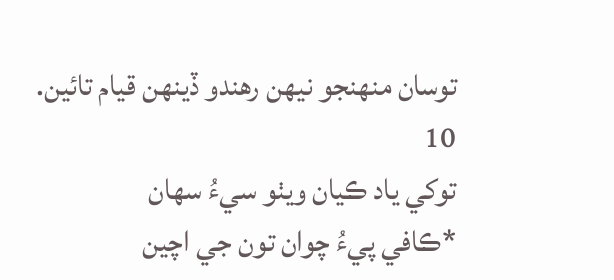توسان منهنجو نيهن رهندو ڏينهن قيام تائين.
10
توکي ياد ڪيان ويٺو سيءُ سهان
*ڪافي پيءُ چوان تون جي اچين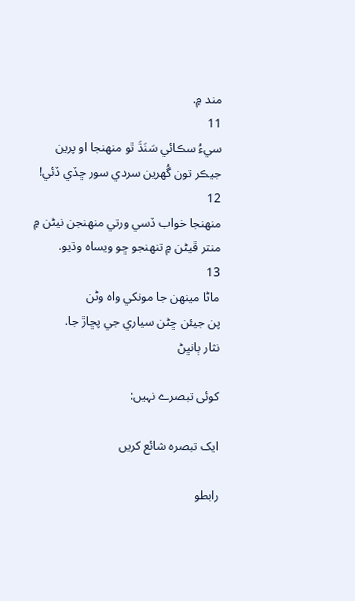مند ۾.
11
سيءُ سڪائي سَنَڌَ ٿو منهنجا او پرين
جيڪر تون گُهرين سردي سور ڇڏي ڏئي!
12
منهنجا خواب ڏسي ورتي منهنجن نيڻن ۾
منتر ڦيڻن ۾ تنهنجو ڇو ويساه وڌيو.
13
ماڻا مينهن جا مونکي واه وڻن
پن جيئن ڇڻن سياري جي پڇاڙ جا.
نثار ٻانڀڻ

کوئی تبصرے نہیں:

ایک تبصرہ شائع کریں

رابطو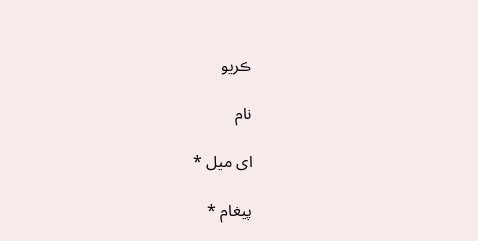ڪريو

نام

ای میل *

پیغام *